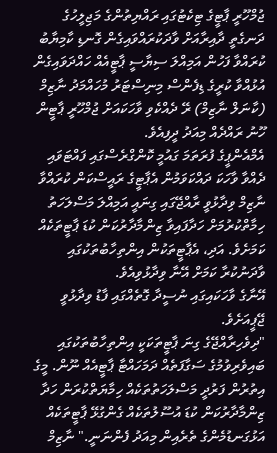ޖުމްހޫރީ ޕާޓީގެ ޓިކެޓުގައި ރައްޔިތުންގެ މަޖިލީހުގެ ދަނގެތީ ދާއިރާއަށް ވާދަކުރައްވައިގެން ގޮނޑި ކާމިޔާބު ކުރައްވާ ފަހުން އަމިއްލަ ސިޔާސީ ޕާޓީއެއް ހައްދަވައިގެން އުޅުއްވާ ކުރީގެ ޑިފެންސް މިނިސްޓަރު މުހައްމަދު ނާޒިމް (ކާނަލް ނާޒިމް) ރޭ ދެއްކެވި ވާހަކައަށް ޖުމްހޫރީ ޕާޓީން ހޫނު ރައްދެއް މިއަދު ދީފިއެވެ.
އެމްއެންޕީގެ ފުރަތަމަ ގައުމީ ކޮންގްރެސްގައި ފައްޓަވައި ދެއްވާ ވާހަކަ ދައްކަވަމުން އެޕާޓީގެ ރައީސްކަން ކުރައްވާ ނާޒިމް ވިދާޅުވީ ރާއްޖޭގައި ގިނައީ އަމިއްލަ މަސްލަހަތު ހިމާތްކުރުމަށް ހަދާފައިވާ ޒިންމާދާރުކަން ކުޑަ ޕާޓީތަކެއް ކަމަށެވެ. އަދި، އެޕާޓީތަކުން އިންތިހާބުތަކުގައި ވާދަނުކުރާ ކަމަށް އޭނާ ވިދާޅުވިއެވެ.
އޭނާގެ ވާހަކައިގައި ނުސީދާ ގޮތެއްގައި ފާޑު ވިދާޅުވީ ޖޭޕީއަށެވެ.
"ދިވެހިރާއްޖޭގެ ގިނަ ޕާޓީތަކަކީ އިންތިހާބުތަކުގައި ބައިވެރިވުމުގެ ސަގާފަތެއް ދަމަހައްޓާ ޕާޓީއެއް ނޫން. މީގެ އިތުރުން ފަރުދީ މަސްލަހަތުތަކެއް ހިމާޔަތްކުރަން ހަދާ ޒިންމާދާރުކަން ކުޑަ އުސޫލުތަކެއް ގެންގުޅޭ ޕާޓީތަކެއް އަޅުގަނޑުމެންގެ ތެރެއިން މިއަދު ފެންނަނީ." ނާޒިމް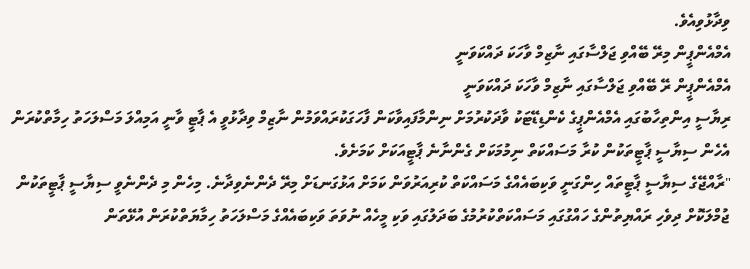ވިދާޅުވިއެވެ.
އެމްއެންޕީން މިރޭ ބޭއްވި ޖަލްސާގައި ނާޒިމް ވާހަކަ ދައްކަވަނީ
އެމްއެންޕީން ރޭ ބޭއްވި ޖަލްސާގައި ނާޒިމް ވާހަކަ ދައްކަވަނީ
ރިޔާސީ އިންތިހާބުގައި އެމްއެންޕީގެ ކެންޑިޑޭޓަކު ވާދަކުރުމަށް ނިންމާފައިވާކަން ފާހަގަކުރައްވަމުން ނާޒިމް ވިދާޅުވީ އެ ޕާޓީ ވާނީ އަމިއްލަ މަސްލަހަތު ހިމާތްކުރަން އެހެން ސިޔާސީ ޕާޓީތަކުން ކުރާ މަސައްކަތް ނިމުމަކަށް ގެންނާނެ ޕާޓީއަކަށް ކަމަށެވެ.
"ރާއްޖޭގެ ސިޔާސީ ޕާޓީތައް ހިންގަނީ ވަކިބައެއްގެ މަސައްކަތް ކުރިއަރުވަން ކަމަށް އަޅުގަނޑަށް މިރޭ ދެންނެވިދާނެ. މިހެން މި ދެންނެވީ ސިޔާސީ ޕާޓީތަކުން ޖުމްލަކޮށް ދިވެހި ރައްޔިތުންގެ ހައްގުގައި މަސައްކަތްކުރުމުގެ ބަދަލުގައި ވަކި މީހެއް ނުވަތަ ވަކިބައެއްގެ މަސްލަހަތު ހިމާޔަތްކުރަން އުޅޭތަން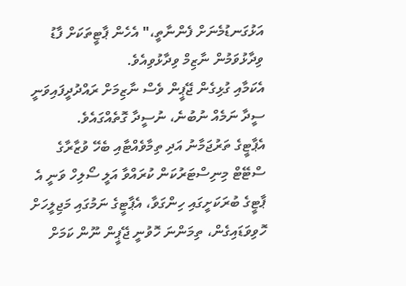އަޅުގަނޑުމެނަށް ފެންނާތީ،" އެހެން ޕާޓީތަކަށް ފާޑު ވިދާޅުވަމުން ނާޒިމް ވިދާޅުވިއެވެ.
އެކަމާއި ގުޅިގެން ޖޭޕީން ވެސް ނާޒިމަށް ރައްދުދީފައިވަނީ ސީދާ ނަމެއް ނުބުނެ، ނުސީދާ ގޮތެއްގައެވެ.
އެޕާޓީގެ ތަރުޖަމާނު އަދި ތިމާވެއްޓާއި ބެހޭ ވުޒާރާގެ ސްޓޭޓް މިނިސްޓަރުކަން ކުރައްވާ އަލީ ސޯލިހް ވަނީ އެ ޕާޓީގެ ބުރަކަށީގައި ހިންގަވާ، އެޕާޓީގެ ނަމުގައި މަޖިލީހަށް ހޮވިވަޑައިގެން، ތިމަންނަ ހޮވުނީ ޖޭޕީން ނޫން ކަމަށް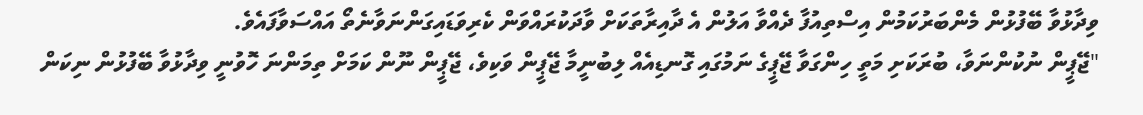ވިދާޅުވާ ބޭފުޅުން މެންބަރުކަމުން އިސްތިއުފާ ދެއްވާ އަލުން އެ ދާއިރާތަކަށް ވާދަކުރައްވަން ކެރިވަޑައިގަންނަވާނެތޯ އައްސަވާފައެވެ.
"ޖޭޕީން ނުކުންނަވާ، ބުރަކަށި މަތީ ހިންގަވާ ޖޭޕީގެ ނަމުގައި ގޮނޑިއެއް ލިބުނީމާ ޖޭޕީން ވަކިވެ، ޖޭޕީން ނޫން ކަމަށް ތިމަންނަ ހޮވުނީ ވިދާޅުވާ ބޭފުޅުން ނިކަން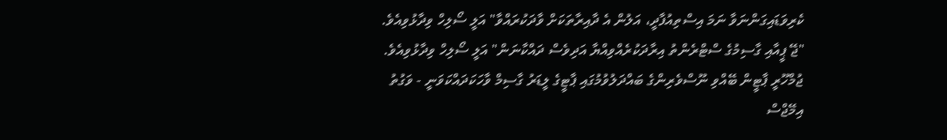ކެރިވަޑައިގަންނަވާ ނަމަ އިސްތިއުފާދީ، އަލުން އެ ދާއިރާތަކަށް ވާދަކުރައްވާ" އަލީ ސޯލިހް ވިދާޅުވިއެވެ.
"ޖޭ ޕީއާއި ގާސިމުގެ ސްޓްރެންތު އިރާދަކުރެއްވިއްޔާ އަދިވެސް ދައްކާނަން" އަލީ ސޯލިހް ވިދާޅުވިއެވެ.
ޖުމްހޫރީ ޕާޓީން ބޭއްވި ނޫސްވެރިންގެ ބައްދަލުވުމުގައި ޕާޓީގެ ލީޑަރު ގާސިމް ވާހަކަދައްކަވަނީ - ވަގުތު އިމޭޖްސް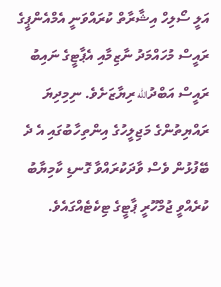އަލީ ސޯލިހް އިޝާރާތް ކުރައްވަނީ އެމްއެންޕީގެ ރައީސް މުހައްމަދު ނާޒިމާއި އެޕާޓީގެ ނައިބު ރައީސް އަބްދުالله ރިޔާޒަށެވެ. ނިމިދިޔަ ރައްޔިތުންގެ މަޖިލީހުގެ އިންތިހާބުގައި އެ ދެ ބޭފުޅުން ވެސް ވާދަކުރައްވާ ގޮނޑި ކާމިޔާބު ކުރެއްވީ ޖުމްހޫރީ ޕާޓީގެ ޓިކެޓެއްގައެވެ.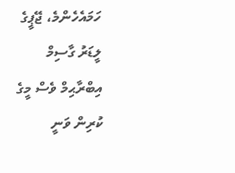ހަމައެހެންމެ، ޖޭޕީގެ ލީޑަރު ގާސިމް އިބްރާޙިމް ވެސް މީގެ ކުރިން ވަނީ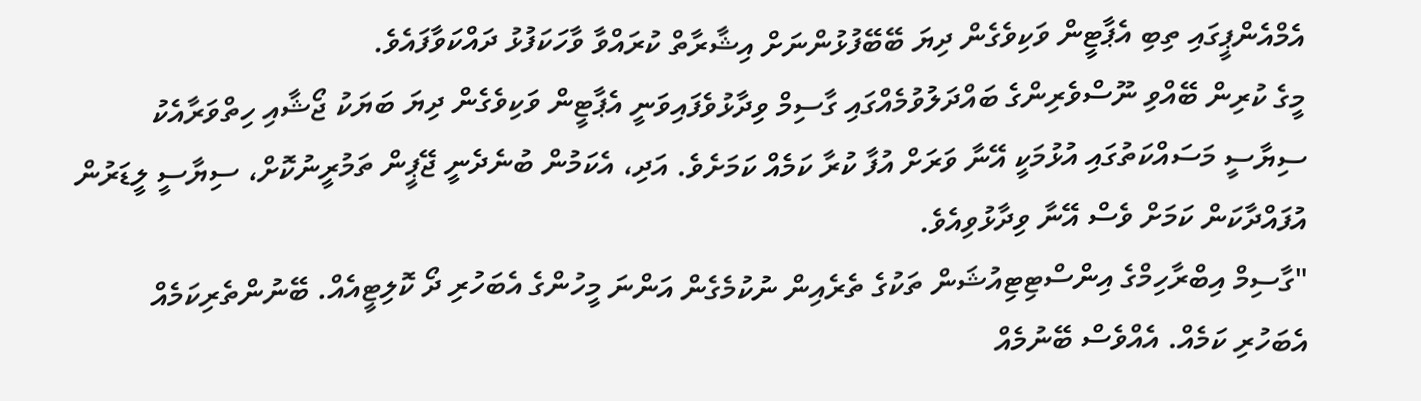އެމްއެންޕީގައި ތިބި އެޕާޓީން ވަކިވެގެން ދިޔަ ބޭބޭފުޅުންނަށް އިޝާރާތް ކުރައްވާ ވާހަކަފުޅު ދައްކަވާފައެވެ.
މީގެ ކުރިން ބޭއްވި ނޫސްވެރިންގެ ބައްދަލުވުމެއްގައި ގާސިމް ވިދާޅުވެފައިވަނީ އެޕާޓީން ވަކިވެގެން ދިޔަ ބަޔަކު ޖޯޝާއި ހިތްވަރާއެކު ސިޔާސީ މަސައްކަތުގައި އުޅުމަކީ އޭނާ ވަރަށް އުފާ ކުރާ ކަމެއް ކަމަށެވެ. އަދި، އެކަމުން ބުނެދެނީ ޖޭޕީން ތަމުރީނުކޮށް، ސިޔާސީ ލީޑަރުން އުފައްދާކަން ކަމަށް ވެސް އޭނާ ވިދާޅުވިއެވެ.
"ގާސިމް އިބްރާހިމްގެ އިންސްޓިޓިއުޝަން ތަކުގެ ތެރެއިން ނުކުމެގެން އަންނަ މީހުންގެ އެބަހުރި ދޯ ކޮލިޓީއެއް. ބޭނުންތެރިކަމެއް އެބަހުރި ކަމެއް. އެއްވެސް ބޭނުމެއް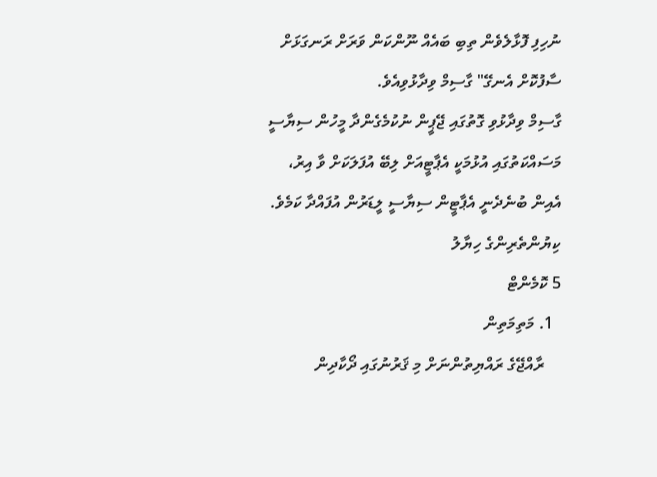ނުހިފި ފޮޅާލެވެން ތިބި ބައެއް ނޫންކަން ވަރަށް ރަނގަޅަށް ސާފުކޮށް އެނގޭ" ގާސިމް ވިދާޅުވިއެވެ.
ގާސިމް ވިދާޅުވި ގޮތުގައި ޖޭޕީން ނުކުމެގެންދާ މީހުން ސިޔާސީ މަސައްކަތުގައި އުޅުމަކީ އެޕާޓީއަށް ލިބޭ އުފަލަކަށް ވާ އިރު، އެއިން ބުނެދެނީ އެޕާޓީން ސިޔާސީ ލީޑަރުން އުފައްދާ ކަމެވެ.
ކިޔުންތެރިންގެ ހިޔާލު
5 ކޮމެންޓް
  1. މަތިމަތިން
    ރާއްޖޭގެ ރައްޔިތުންނަށް މި ޤަރުނުގައި ދޯކާދިން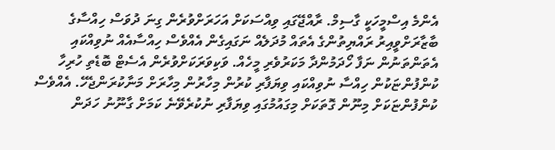އެންމެ އިސްމީހަކީ ގާސިމް. ރާއްޖޭގައި ވިއްސަކަށް އަހަރަށްވުރެން ގިނަ ދުވަސް ހިއްސާގެ ބާޒާރަށްވީއިރު ރައްޔިތުންގެ އެތައް މުދަލެއް ނަގައިގެން އެއްވެސް ހިއްސާއެއް ނުވިއްކައި އެތަންތަނުން ނަފާ ހޯދަމުންދާ މަކަރުވެރި މީހެއް. ވަކިވަރަކަށްވުރެން އެސެޓް ބޮޑެތި ހުރިހާ ކުންފުންޏަކުން ހިއްސާ ނުވިއްކައި ވިޔަފާރި ކުރުން މިހާރުން މިހާރަށް މަނާކުރަންޖެހޭ. އެއްވެސް ކުންފުންޏަކަށް މިނޫން ގޮތަކަށް މިގައުމުގައި ވިޔަފާރި ނުކުރެވޭނެ ކަމަށް ގާނޫނު ހަދަން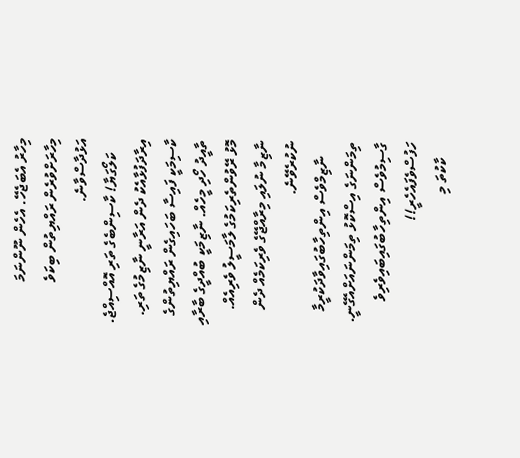މިހާރު އެބަޖެހޭ. އެހެން ނޫންނަމަ މިހާރަށްވުރެން ރައްޔިތުން ބިކަވެ އަޅުދާސްވާނެ.
    ކަލޯގަޔާ! ކާސިންބެގެ ތަރި އޮއްސިއްޖެ. އިރާދަފުޅާއެކު ދެން އަރާނީ ނާޒިމުގެ ތަރި. ކާސިމަކީ ފައިސާ ބަހައިގެން ރައްޔިތުންގެ ތާއީދު ހޯދި މީހެއް. ނާޒިމަކީ ބުއްދީގެ ބާރާއި މޮޅު ރޭވުންތެރިކަމުގެ ލާމަސީލު ވެރިއެއް. ނާޒިމާ ނުލައި މިރާއްޖޭގެ ވެރިކަމެއް ދެން ނުކުރެވޭނެ.
    ނާޒިމްވެސް އިންތިހާބުގައިވާދަކުރީމާ ތިމަންނަގެ އިސްކޮޅު ތިމަންނައަށްއެގޭނީ. ގާސިމުވެސް އިންތިހާބުގައިބައިވެރިވެ ހަފުސްވެފައެހެރީ!!
    ކާކުތަ މި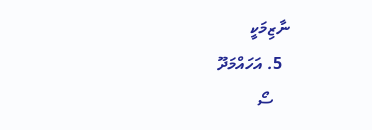ނާޒިމަކީ
  5. އަހައްމަދޫ
    ސޯ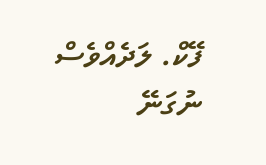ފޭކް. ލަދެއްވެސް ނުގަނޭ